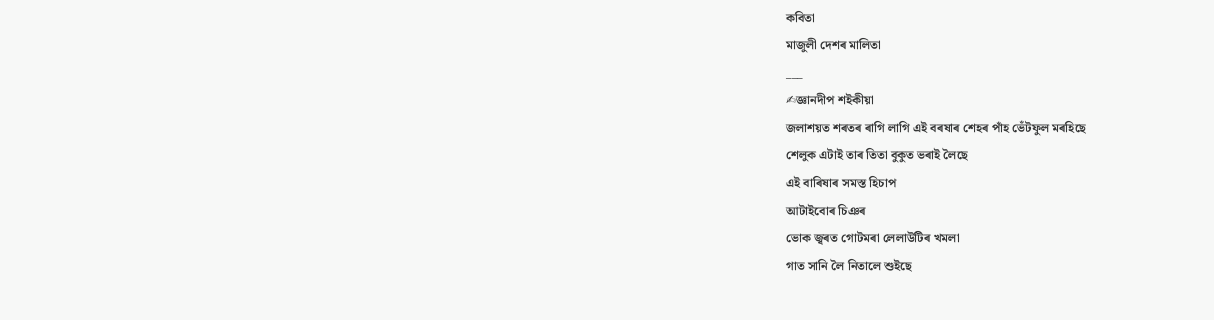কবিতা
মাজুলী দেশৰ মালিতা
___
✍জ্ঞানদীপ শইকীয়া
জলাশয়ত শৰতৰ ৰাগি লাগি এই বৰষাৰ শেহৰ পাঁহ ভেঁটফুল মৰহিছে
শেলুক এটাই তাৰ তিতা বুকুত ভৰাই লৈছে
এই বাৰিষাৰ সমস্ত হিচাপ
আটাইবোৰ চিঞৰ
ভোক জ্বৰত গোটমৰা লেলাউটিৰ খমলা
গাত সানি লৈ নিতালে শুইছে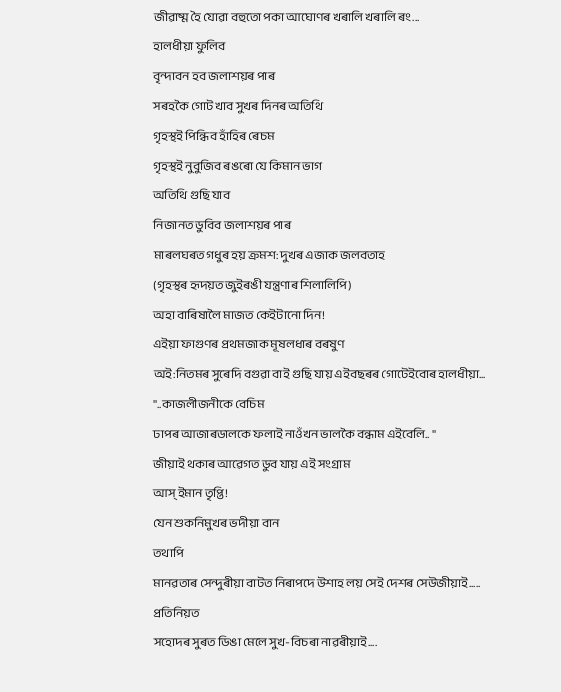জীৱাষ্ম হৈ যোৱা বহুতো পকা আঘোণৰ খৰালি খৰালি ৰং...
হালধীয়া ফুলিব
বৃন্দাবন হব জলাশয়ৰ পাৰ
সৰহকৈ গোট খাব সুখৰ দিনৰ অতিথি
গৃহস্থই পিন্ধিব হাঁহিৰ ৰেচম
গৃহস্থই নুবুজিব ৰঙৰো যে কিমান ভাগ
অতিথি গুছি যাব
নিজানত ডুবিব জলাশয়ৰ পাৰ
মাৰলঘৰত গধুৰ হয় ক্ৰমশ: দুখৰ এজাক জলবতাহ
(গৃহস্থৰ হৃদয়ত জুইৰঙী যন্ত্ৰণাৰ শিলালিপি)
অহা বাৰিষালৈ মাজত কেইটানো দিন!
এইয়া ফাগুণৰ প্ৰথমজাক মূষলধাৰ বৰষুণ
অই:নিতমৰ সুৰেদি বগুৱা বাই গুছি যায় এইবছৰৰ গোটেইবোৰ হালধীয়া...
"..কাজলীজনীকে বেচিম
ঢাপৰ আজাৰডালকে ফলাই নাওঁখন ভালকৈ বন্ধাম এইবেলি.. "
জীয়াই থকাৰ আৱেগত ডুব যায় এই সংগ্ৰাম
আস্ ইমান তৃপ্তি!
যেন শুকনিমুখৰ ভদীয়া বান
তথাপি
মানৱতাৰ সেন্দুৰীয়া বাটত নিৰাপদে উশাহ লয় সেই দেশৰ সেউজীয়াই.....
প্ৰতিনিয়ত
সহোদৰ সুৰত ডিঙা মেলে সুখ-বিচৰা নাৱৰীয়াই....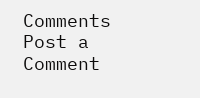Comments
Post a Comment